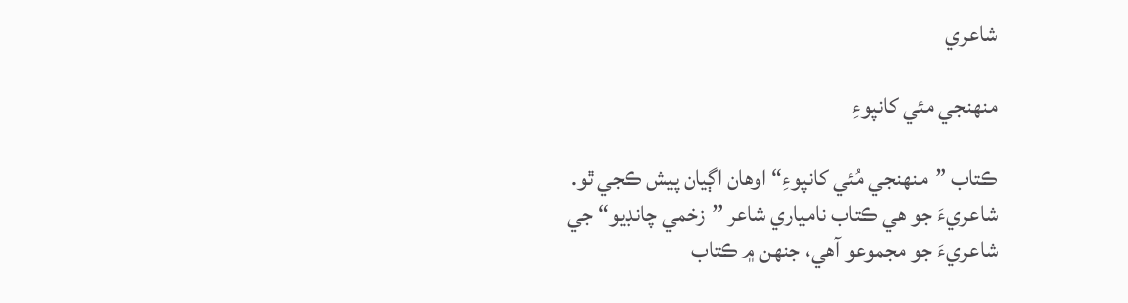شاعري

منهنجي مئي کانپوءِ

ڪتاب ”منهنجي مُئي کانپوءِ“ اوهان اڳيان پيش ڪجي ٿو. شاعريءَ جو هي ڪتاب نامياري شاعر ”زخمي چانڊيو“ جي شاعريءَ جو مجموعو آهي، جنهن ۾ ڪتاب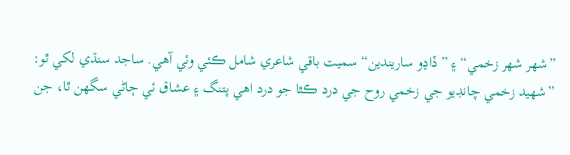”شهر شهر زخمي“ ۽ ”ڏاڍو ساريندين“ سميت باقي شاعري شامل ڪئي وئي آهي. ساجد سنڌي لکي ٿو:
”شهيد زخمي چانڊيو جي زخمي روح جي درد ڪٿا جو درد اهي پتنگ ۽ عشاق ئي ڄاڻي سگهن ٿا، جن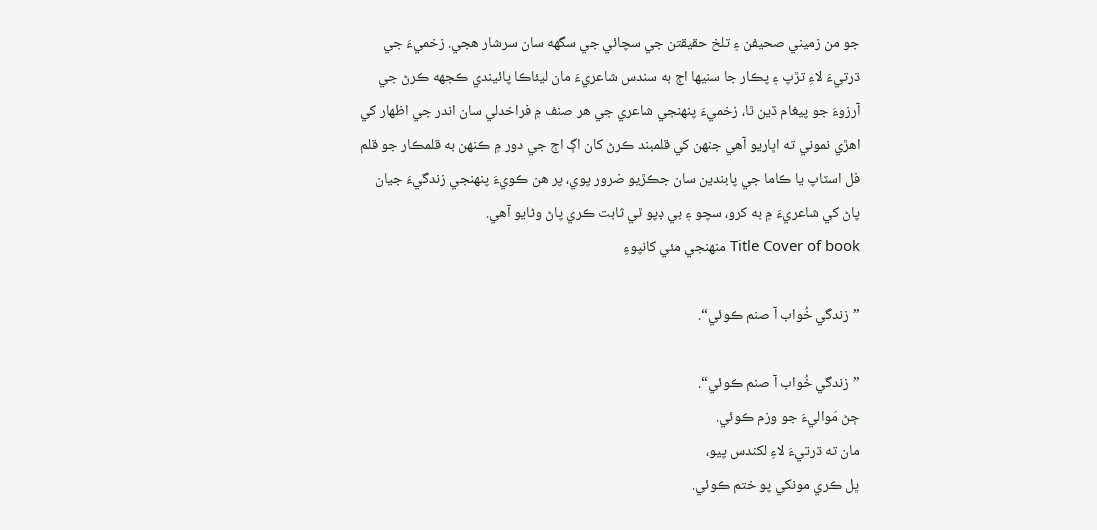جو من زميني صحيفن ۽ تلخ حقيقتن جي سچائي جي سگهه سان سرشار هجي. زخميءَ جي ڌرتيءَ لاءِ تڙپ ۽ پڪار جا سنيها اڄ به سندس شاعريءَ مان ليئاڪا پائيندي ڪجهه ڪرڻ جي آرزوءَ جو پيغام ڏين ٿا، زخميءَ پنهنجي شاعري جي هر صنف ۾ فراخدلي سان اندر جي اظهار کي اهڙي نموني ته اڀاريو آهي جنهن کي قلمبند ڪرڻ کان اڳ اڄ جي دور ۾ ڪنهن به قلمڪار جو قلم فل اسٽاپ يا ڪاما جي پابندين سان جڪڙيو ضرور پوي، پر هن ڪويءَ پنهنجي زندگيءَ جيان پاڻ کي شاعريءَ ۾ به کرو، سچو ۽ بي ڊپو ٿي ثابت ڪري پاڻ وڻايو آهي.
Title Cover of book منهنجي مئي کانپوءِ

”زندگي خُواب آ صنم ڪوئي“.

”زندگي خُواب آ صنم ڪوئي“.
ڄڻ مَواليءَ جو وزم ڪوئي.
مان ته ڌرتيءَ لاءِ لکندس پيو،
ڀل ڪري مونکي پو ختم ڪوئي.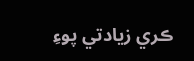ڪري زيادتي پوءِ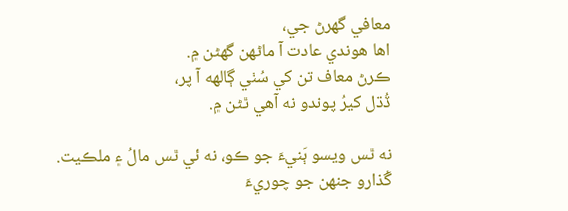معافي گهرڻ جي،
اها هوندي عادت آ ماڻهن گهڻن ۾.
ڪرڻ معاف تن کي سُٺي ڳالهه آ پر،
ڏُڌل کيرُ پوندو نه آهي ٿڻن ۾.

نه ٿس ويسو ٻَنيءَ جو ڪو، نه ئي ٿس مالُ ۽ ملڪيت.
گُذارو جنهن جو چوريءَ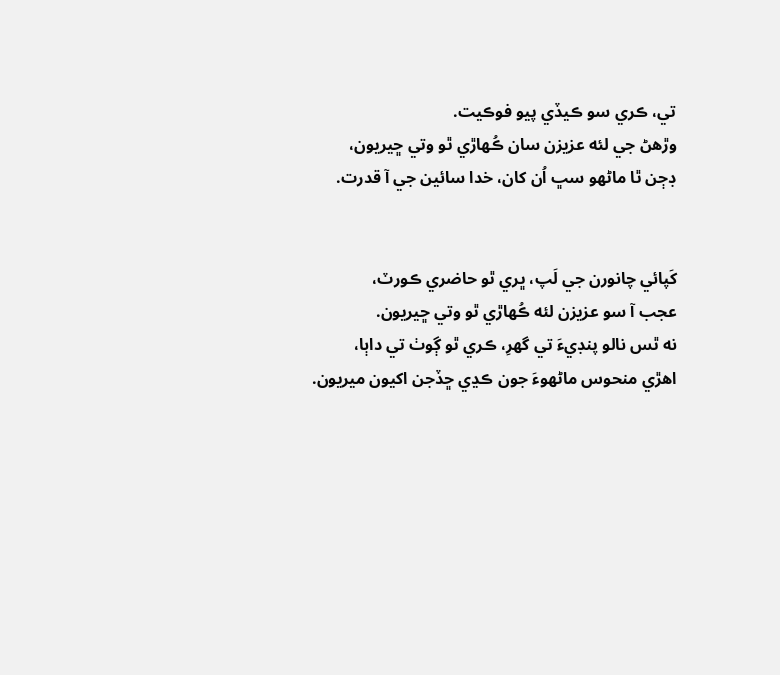تي، ڪري سو ڪيڏي پيو فوڪيت.
وڙهڻ جي لئه عزيزن سان ڪُهاڙي ٿو وتي ڇيريون،
ڊڄن ٿا ماڻهو سڀ اُن کان، خدا سائين جي آ قدرت.


کَپائي چانورن جي لَپ، ڀري ٿو حاضري ڪورٽ،
عجب آ سو عزيزن لئه ڪُهاڙي ٿو وتي ڇيريون.
نه ٿس نالو پنڊيءَ تي گهرِ، ڪري ٿو ڳوٺ تي داٻا،
اهڙي منحوس ماڻهوءَ جون ڪڍي ڇڏجن اکيون ميريون.